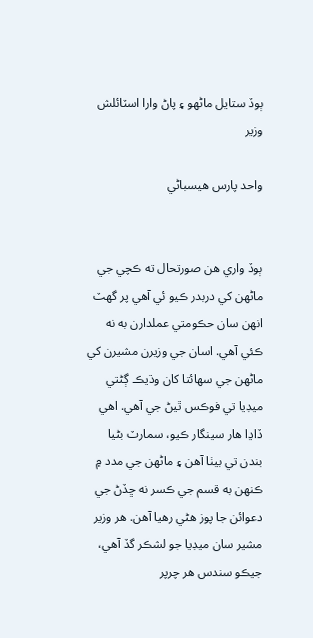ٻوڏ ستايل ماڻهو ۽ پاڻ وارا اسٽائلش وزير

واحد پارس هيسباڻي


ٻوڏ واري هن صورتحال ته ڪچي جي ماڻهن کي دربدر ڪيو ئي آهي پر گهٽ انهن سان حڪومتي عملدارن به نه ڪئي آهي. اسان جي وزيرن مشيرن کي ماڻهن جي سهائتا کان وڌيڪ ڳڻتي ميڊيا تي فوڪس ٿيڻ جي آهي. اهي ڏاڍا هار سينگار ڪيو، سمارٽ بڻيا بندن تي بيٺا آهن ۽ ماڻهن جي مدد ۾ ڪنهن به قسم جي ڪسر نه ڇڏڻ جي دعوائن جا پوز هڻي رهيا آهن. هر وزير مشير سان ميڊيا جو لشڪر گڏ آهي، جيڪو سندس هر چرپر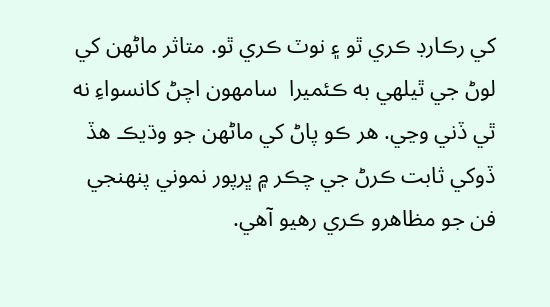کي رڪارڊ ڪري ٿو ۽ نوٽ ڪري ٿو. متاثر ماڻهن کي لوڻ جي ٿيلهي به ڪئميرا  سامهون اچڻ کانسواءِ نه ٿي ڏني وڃي. هر ڪو پاڻ کي ماڻهن جو وڌيڪ هڏ ڏوکي ثابت ڪرڻ جي چڪر ۾ ڀرپور نموني پنهنجي فن جو مظاهرو ڪري رهيو آهي.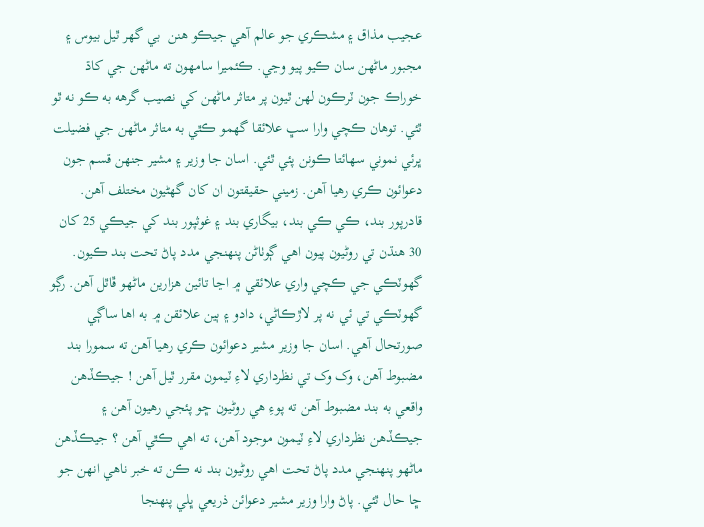عجيب مذاق ۽ مشڪري جو عالم آهي جيڪو هنن  بي گهر ٿيل بيوس ۽ مجبور ماڻهن سان ڪيو پيو وڃي. ڪئميرا سامهون ته ماڻهن جي کاڌ خوراڪ جون ٽرڪون لهن ٿيون پر متاثر ماڻهن کي نصيب گرهه به ڪو نه ٿو ٿئي. توهان ڪچي وارا سڀ علائقا گهمو ڪٿي به متاثر ماڻهن جي فضيلت ڀرئي نموني سهائتا ڪونن پئي ٿئي. اسان جا وزير ۽ مشير جنهن قسم جون دعوائون ڪري رهيا آهن. زميني حقيقتون ان کان گهڻيون مختلف آهن. قادرپور بند، ڪي ڪي بند، بيگاري بند ۽ غوثپور بند کي جيڪي 25 کان 30 هنڌن تي روڻيون پيون اهي ڳوٺاڻن پنهنجي مدد پاڻ تحت بند ڪيون. گهوٽڪي جي ڪچي واري علائقي ۾ اڃا تائين هزارين ماڻهو ڦاٿل آهن. رڳو گهوٽڪي تي ئي نه پر لاڙڪاڻي، دادو ۽ ٻين علائقن ۾ به اها ساڳي صورتحال آهي. اسان جا وزير مشير دعوائون ڪري رهيا آهن ته سمورا بند مضبوط آهن، وک وک تي نظرداري لاءِ ٽيمون مقرر ٿيل آهن ! جيڪڏهن واقعي به بند مضبوط آهن ته پوءِ هي روڻيون ڇو پئجي رهيون آهن ۽ جيڪڏهن نظرداري لاءِ ٽيمون موجود آهن، ته اهي ڪٿي آهن ؟ جيڪڏهن ماڻهو پنهنجي مدد پاڻ تحت اهي روڻيون بند نه ڪن ته خبر ناهي انهن جو ڇا حال ٿئي. پاڻ وارا وزير مشير دعوائن ذريعي ڀلي پنهنجا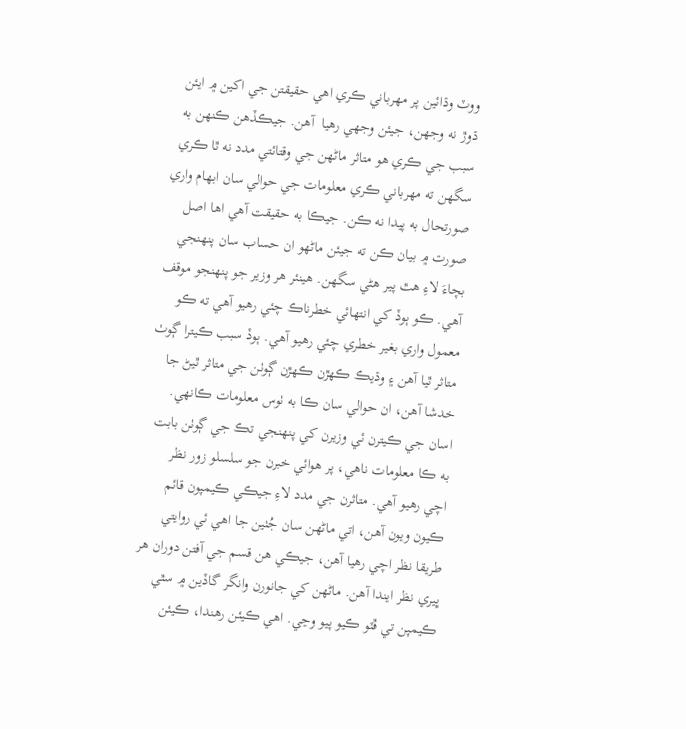ووٽ وڌائين پر مهرباني ڪري اهي حقيقتن جي اکين ۾ ايئن ڌوڙ نه وجهن، جيئن وجهي رهيا  آهن. جيڪڏهن ڪنهن به سبب جي ڪري هو متاثر ماڻهن جي وقتائتي مدد نه ٿا ڪري سگهن ته مهرباني ڪري معلومات جي حوالي سان ابهام واري صورتحال به پيدا نه ڪن. جيڪا به حقيقت آهي اها اصل صورت ۾ بيان ڪن ته جيئن ماڻهو ان حساب سان پنهنجي بچاءَ لاءِ هٿ پير هڻي سگهن. هينئر هر وزير جو پنهنجو موقف آهي. ڪو ٻوڏ کي انتهائي خطرناڪ چئي رهيو آهي ته ڪو معمول واري بغير خطري چئي رهيو آهي. ٻوڏ سبب ڪيترا ڳوٺ متاثر ٿيا آهن ۽ وڌيڪ ڪهڙن ڪهڙن ڳوٺن جي متاثر ٿيڻ جا خدشا آهن، ان حوالي سان ڪا به ٺوس معلومات ڪانهي. اسان جي ڪيترن ئي وزيرن کي پنهنجي تڪ جي ڳوٺن بابت به ڪا معلومات ناهي، پر هوائي خبرن جو سلسلو زور نظر اچي رهيو آهي. متاثرن جي مدد لاءِ جيڪي ڪيمپون قائم ڪيون ويون آهن، اتي ماڻهن سان جُٺين جا اهي ئي روايتي طريقا نظر اچي رهيا آهن، جيڪي هن قسم جي آفتن دوران هر ڀيري نظر ايندا آهن. ماڻهن کي جانورن وانگر گاڏين ۾ سٿي ڪيمپن تي ڦٽو ڪيو پيو وڃي. اهي ڪيئن رهندا، ڪيئن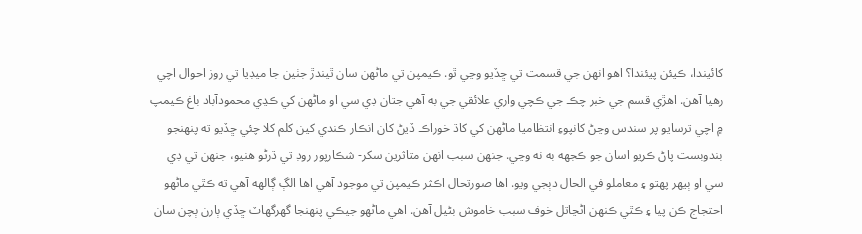کائيندا، ڪيئن پيئندا؟ اهو انهن جي قسمت تي ڇڏيو وڃي ٿو. ڪيمپن تي ماڻهن سان ٿيندڙ جٺين جا ميڊيا تي روز احوال اچي رهيا آهن. اهڙي قسم جي خبر چڪ جي ڪچي واري علائقي جي به آهي جتان ڊي سي او ماڻهن کي ڪڍي محمودآباد باغ ڪيمپ ۾ اچي ترسايو پر سندس وڃڻ کانپوءِ انتظاميا ماڻهن کي کاڌ خوراڪ ڏيڻ کان انڪار ڪندي کين کلم کلا چئي ڇڏيو ته پنهنجو بندوبست پاڻ ڪريو اسان جو ڪجهه به نه وڃي. جنهن سبب انهن متاثرين سکر- شڪارپور روڊ تي ڌرڻو هنيو، جنهن تي ڊي سي او ٻيهر پهتو ۽ معاملو في الحال دٻجي ويو. اها صورتحال اڪثر ڪيمپن تي موجود آهي اها الڳ ڳالهه آهي ته ڪٿي ماڻهو احتجاج ڪن پيا ۽ ڪٿي ڪنهن اڻڃاتل خوف سبب خاموش بڻيل آهن. اهي ماڻهو جيڪي پنهنجا گهرگهاٽ ڇڏي ٻارن ٻچن سان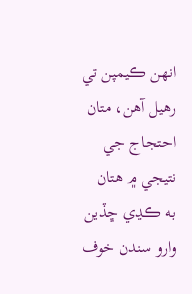انهن ڪيمپن تي رهيل آهن، متان احتجاج جي نتيجي ۾ هتان  به ڪڍي ڇڏين وارو سندن خوف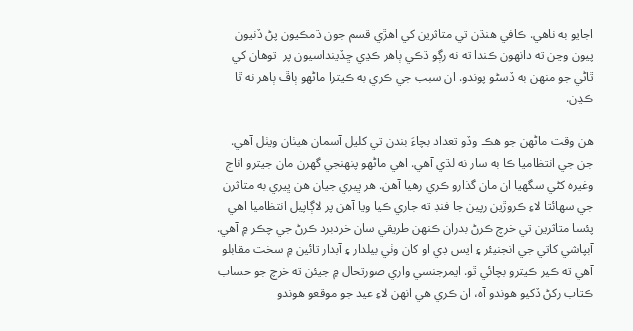اجايو به ناهي. ڪافي هنڌن تي متاثرين کي اهڙي قسم جون ڌمڪيون پڻ ڏنيون پيون وڃن ته دانهون ڪندا ته نه رڳو ڌڪي ٻاهر ڪڍي ڇڏينداسيون پر  توهان کي ٿاڻي جو منهن به ڏسڻو پوندو. ان سبب جي ڪري به ڪيترا ماڻهو ٻاڦ ٻاهر نه ٿا ڪڍن.

هن وقت ماڻهن جو هڪ وڏو تعداد بچاءَ بندن تي کليل آسمان هيٺان ويٺل آهي. جن جي انتظاميا ڪا به سار نه لڌي آهي. اهي ماڻهو پنهنجي گهرن مان جيترو اناج وغيره کڻي سگهيا ان مان گذارو ڪري رهيا آهن. هر ڀيري جيان هن ڀيري به متاثرن جي سهائتا لاءِ ڪروڙين رپين جا فنڊ ته جاري ڪيا ويا آهن پر لاڳاپيل انتظاميا اهي پئسا متاثرين تي خرچ ڪرڻ بدران ڪنهن طريقي سان خردبرد ڪرڻ جي چڪر ۾ آهي. آبپاشي کاتي جي انجنيئر ۽ ايس ڊي او کان وٺي بيلدار ۽ آبدار تائين ۾ سخت مقابلو آهي ته ڪير ڪيترو بچائي ٿو. ايمرجنسي واري صورتحال ۾ جيئن ته خرچ جو حساب ڪتاب رکڻ ڏکيو هوندو آه، ان ڪري هي انهن لاءِ عيد جو موقعو هوندو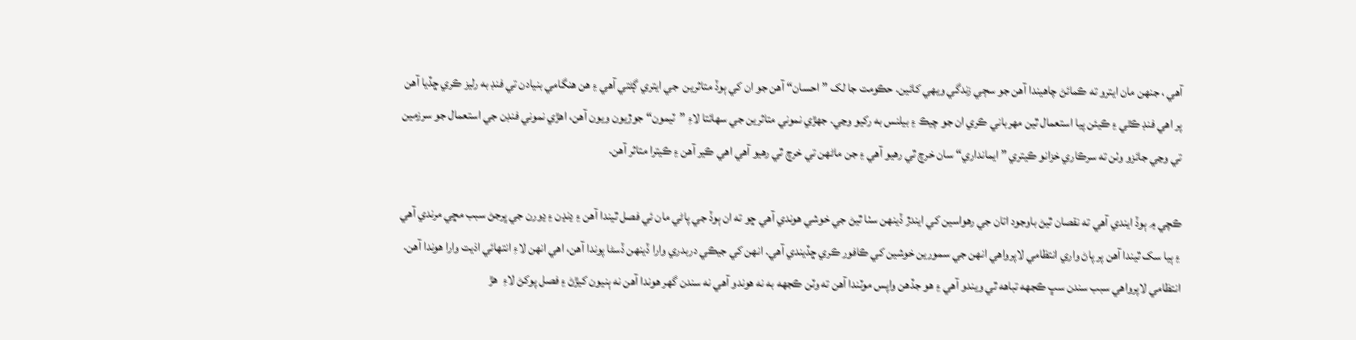آهي ، جنهن مان ايترو ته ڪمائڻ چاهيندا آهن جو سڄي زندگي ويهي کائين. حڪومت جا لک ”احسان“ آهن جو ان کي ٻوڏ متاثرين  جي ايتري ڳڻتي آهي ۽ هن هنگامي بنيادن تي فنڊ به رليز ڪري ڇڏيا آهن پر اهي فنڊ ڪٿي ۽ ڪيئن پيا استعمال ٿين مهرباني ڪري ان جو چيڪ ۽ بيلنس به رکيو وڃي. جهڙي نموني متاثرين جي سهائتا لاءِ ”ٽيمون“ جوڙيون ويون آهن، اهڙي نموني فنڊن جي استعمال جو سرزمين تي وڃي جائزو وٺن ته سرڪاري خزانو ڪيتري ”ايمانداري“ سان خرچ ٿي رهيو آهي ۽ جن ماڻهن تي خرچ ٿي رهيو آهي اهي ڪير آهن ۽ ڪيترا متاثر آهن.

ڪچي ۾ ٻوڏ ايندي آهي ته نقصان ٿيڻ باوجود اتان جي رهواسين کي ايندڙ ڏينهن سٺا ٿيڻ جي خوشي هوندي آهي ڇو ته ان ٻوڏ جي پاڻي مان ئي فصل ٿيندا آهن ۽ ڍنڍن ۽ ڍورن جي ڀرجڻ سبب مڇي مرندي آهي ۽ ٻيا سک ٿيندا آهن پر پاڻ واري انتظامي لاپرواهي انهن جي سمورين خوشين کي ڪافور ڪري ڇڏيندي آهي. انهن کي جيڪي دربدري وارا ڏينهن ڏسڻا پوندا آهن، اهي انهن لاءِ انتهائي اذيت وارا هوندا آهن. انتظامي لاپرواهي سبب سندن سڀ ڪجهه تباهه ٿي ويندو آهي ۽ هو جڏهن واپس موٽندا آهن ته وٽن ڪجهه به نه هوندو آهي نه سندن گهر هوندا آهن نه ٻنيون کيڙڻ ۽ فصل پوکڻ لاءِ  هڙ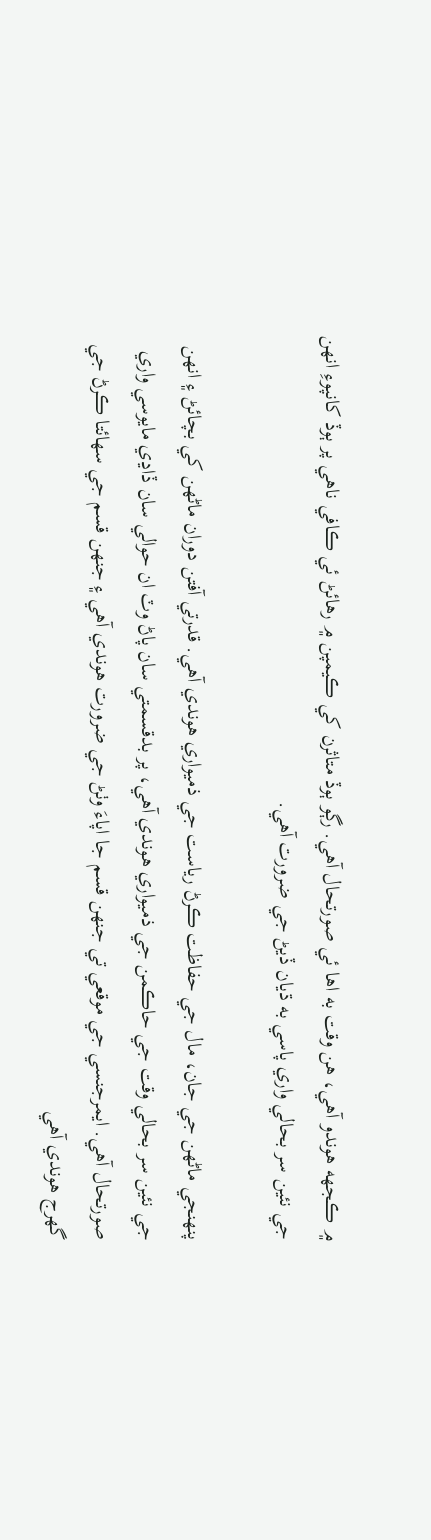۾ ڪجهه هوندو آهي، هن وقت به اها ئي صورتحال آهي. رڳو ٻوڏ متاثرن کي ڪيمپن ۾ رهائڻ ئي ڪافي ناهي پر ٻوڏ کانپوءِ انهن جي نئين سر بحالي واري پاسي به ڌيان ڏيڻ جي ضرورت آهي.

پنهنجي ماڻهن جي جان، مال جي حفاظت ڪرڻ رياست جي ذميواري هوندي آهي. قدرتي آفتن دوران ماڻهن کي بچائڻ ۽ انهن جي نئين سر بحالي وقت جي حاڪمن جي ذميواري هوندي آهي، پر بدقسمتي سان پاڻ وٽ ان حوالي سان ڏاڍي مايوسي واري صورتحال آهي. ايمرجنسي جي موقعي تي جنهن قسم جا اپاءَ وٺڻ جي ضرورت هوندي آهي ۽ جنهن قسم جي سهائتا ڪرڻ جي گهرج هوندي آهي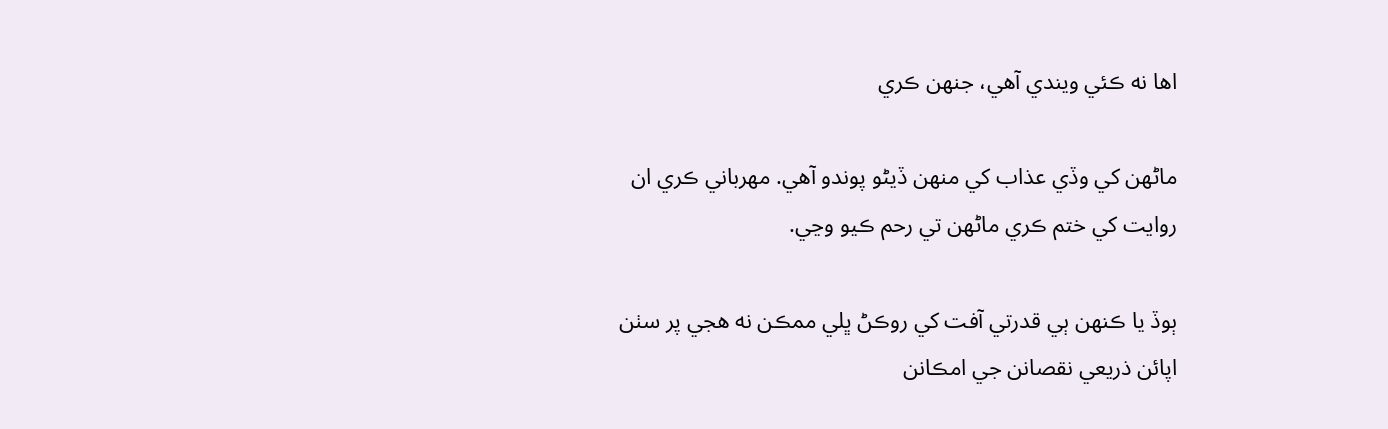اها نه ڪئي ويندي آهي، جنهن ڪري

ماڻهن کي وڏي عذاب کي منهن ڏيڻو پوندو آهي. مهرباني ڪري ان روايت کي ختم ڪري ماڻهن تي رحم ڪيو وڃي.

ٻوڏ يا ڪنهن ٻي قدرتي آفت کي روڪڻ ڀلي ممڪن نه هجي پر سٺن اپائن ذريعي نقصانن جي امڪانن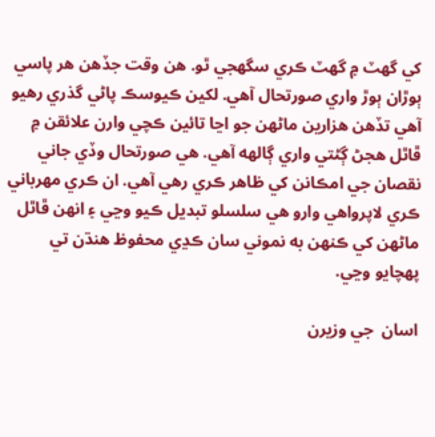کي گهٽ ۾ گهٽ ڪري سگهجي ٿو. هن وقت جڏهن هر پاسي ٻوڙان ٻوڙ واري صورتحال آهي. لکين ڪيوسڪ پاڻي گذري رهيو  آهي تڏهن هزارين ماڻهن جو اڃا تائين ڪچي وارن علائقن ۾ ڦاٿل هجڻ ڳڻتي واري ڳالهه آهي. هي صورتحال وڏي جاني نقصان جي امڪانن کي ظاهر ڪري رهي آهي. ان ڪري مهرباني ڪري لاپرواهي وارو هي سلسلو تبديل ڪيو وڃي ۽ انهن ڦاٿل ماڻهن کي ڪنهن به نموني سان ڪڍي محفوظ هنڌن تي پهچايو وڃي.

اسان  جي وزيرن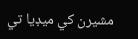مشيرن کي ميڊيا تي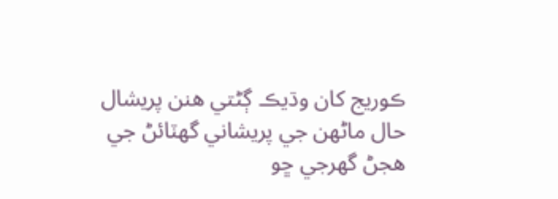ڪوريج کان وڌيڪ ڳڻتي هنن پريشال حال ماڻهن جي پريشاني گهٽائڻ جي هجڻ گهرجي ڇو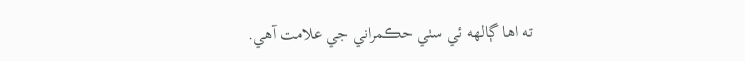ته اها ڳالهه ئي سٺي حڪمراني جي علامت آهي.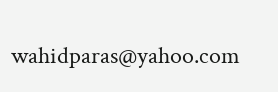wahidparas@yahoo.com